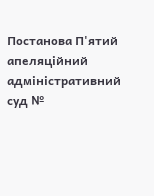Постанова П'ятий апеляційний адміністративний суд №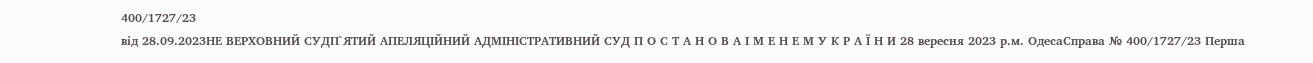400/1727/23
від 28.09.2023НЕ ВЕРХОВНИЙ СУДП`ЯТИЙ АПЕЛЯЦІЙНИЙ АДМІНІСТРАТИВНИЙ СУД П О С Т А Н О В А І М Е Н Е М У К Р А Ї Н И 28 вересня 2023 р.м. ОдесаСправа № 400/1727/23 Перша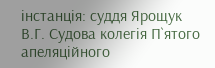інстанція: суддя Ярощук В.Г. Судова колегія П`ятого апеляційного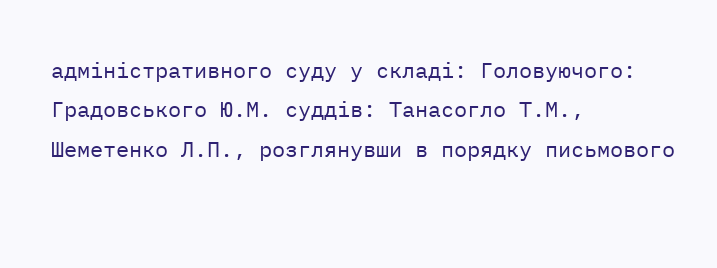адміністративного суду у складі: Головуючого: Градовського Ю.М. суддів: Танасогло Т.М., Шеметенко Л.П., розглянувши в порядку письмового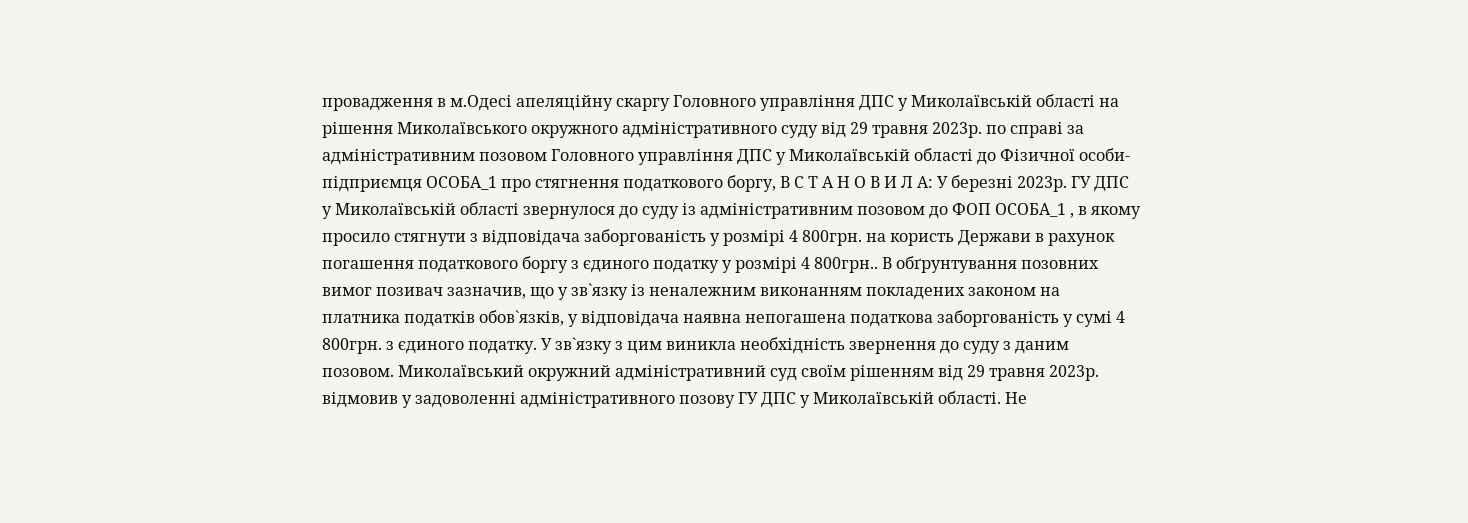провадження в м.Одесі апеляційну скаргу Головного управління ДПС у Миколаївській області на рішення Миколаївського окружного адміністративного суду від 29 травня 2023р. по справі за адміністративним позовом Головного управління ДПС у Миколаївській області до Фізичної особи-підприємця ОСОБА_1 про стягнення податкового боргу, В С Т А Н О В И Л А: У березні 2023р. ГУ ДПС у Миколаївській області звернулося до суду із адміністративним позовом до ФОП ОСОБА_1 , в якому просило стягнути з відповідача заборгованість у розмірі 4 800грн. на користь Держави в рахунок погашення податкового боргу з єдиного податку у розмірі 4 800грн.. В обґрунтування позовних вимог позивач зазначив, що у зв`язку із неналежним виконанням покладених законом на платника податків обов`язків, у відповідача наявна непогашена податкова заборгованість у сумі 4 800грн. з єдиного податку. У зв`язку з цим виникла необхідність звернення до суду з даним позовом. Миколаївський окружний адміністративний суд своїм рішенням від 29 травня 2023р. відмовив у задоволенні адміністративного позову ГУ ДПС у Миколаївській області. Не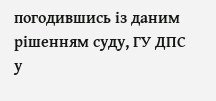погодившись із даним рішенням суду, ГУ ДПС у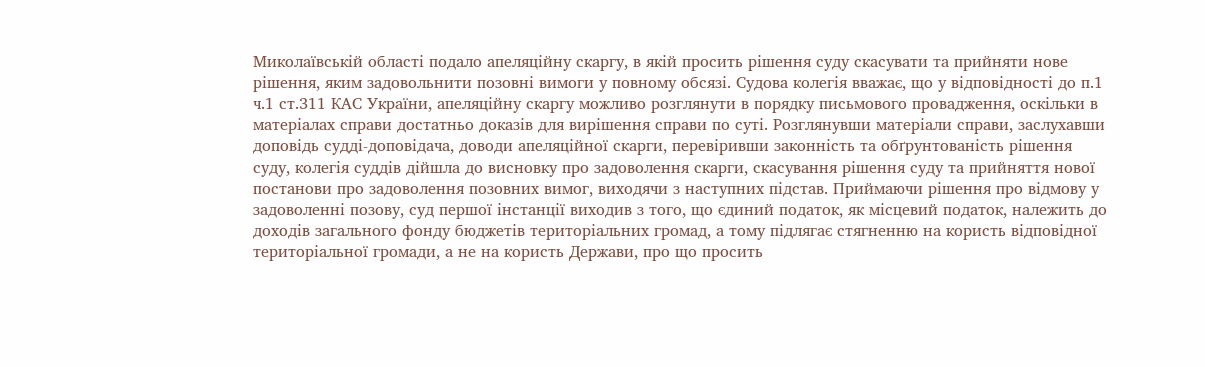Миколаївській області подало апеляційну скаргу, в якій просить рішення суду скасувати та прийняти нове рішення, яким задовольнити позовні вимоги у повному обсязі. Судова колегія вважає, що у відповідності до п.1 ч.1 ст.311 КАС України, апеляційну скаргу можливо розглянути в порядку письмового провадження, оскільки в матеріалах справи достатньо доказів для вирішення справи по суті. Розглянувши матеріали справи, заслухавши доповідь судді-доповідача, доводи апеляційної скарги, перевіривши законність та обґрунтованість рішення суду, колегія суддів дійшла до висновку про задоволення скарги, скасування рішення суду та прийняття нової постанови про задоволення позовних вимог, виходячи з наступних підстав. Приймаючи рішення про відмову у задоволенні позову, суд першої інстанції виходив з того, що єдиний податок, як місцевий податок, належить до доходів загального фонду бюджетів територіальних громад, а тому підлягає стягненню на користь відповідної територіальної громади, а не на користь Держави, про що просить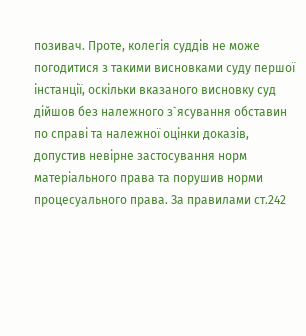позивач. Проте, колегія суддів не може погодитися з такими висновками суду першої інстанції, оскільки вказаного висновку суд дійшов без належного з`ясування обставин по справі та належної оцінки доказів, допустив невірне застосування норм матеріального права та порушив норми процесуального права. За правилами ст.242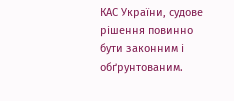КАС України, судове рішення повинно бути законним і обґрунтованим.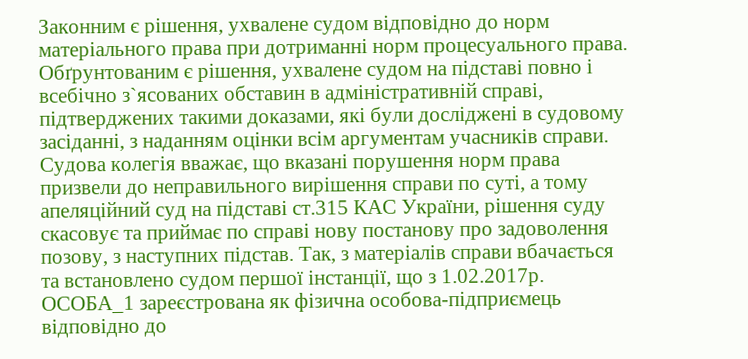Законним є рішення, ухвалене судом відповідно до норм матеріального права при дотриманні норм процесуального права. Обґрунтованим є рішення, ухвалене судом на підставі повно і всебічно з`ясованих обставин в адміністративній справі, підтверджених такими доказами, які були досліджені в судовому засіданні, з наданням оцінки всім аргументам учасників справи. Судова колегія вважає, що вказані порушення норм права призвели до неправильного вирішення справи по суті, а тому апеляційний суд на підставі ст.315 КАС України, рішення суду скасовує та приймає по справі нову постанову про задоволення позову, з наступних підстав. Так, з матеріалів справи вбачається та встановлено судом першої інстанції, що з 1.02.2017р. ОСОБА_1 зареєстрована як фізична особова-підприємець відповідно до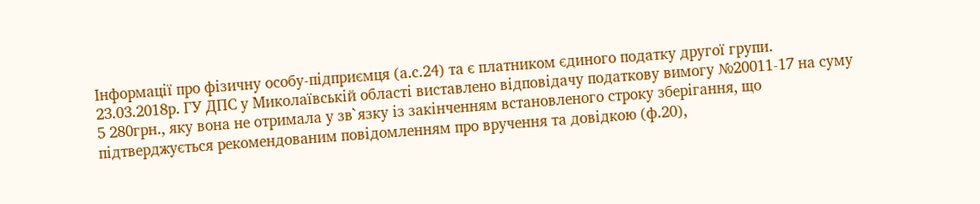Інформації про фізичну особу-підприємця (а.с.24) та є платником єдиного податку другої групи. 23.03.2018р. ГУ ДПС у Миколаївській області виставлено відповідачу податкову вимогу №20011-17 на суму 5 280грн., яку вона не отримала у зв`язку із закінченням встановленого строку зберігання, що підтверджується рекомендованим повідомленням про вручення та довідкою (ф.20),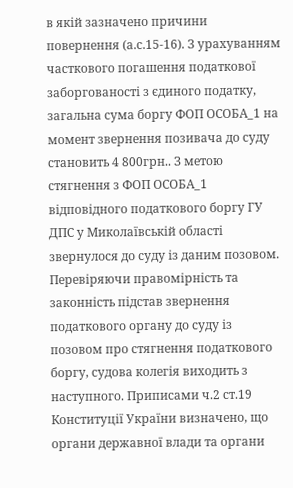в якій зазначено причини повернення (а.с.15-16). З урахуванням часткового погашення податкової заборгованості з єдиного податку, загальна сума боргу ФОП ОСОБА_1 на момент звернення позивача до суду становить 4 800грн.. З метою стягнення з ФОП ОСОБА_1 відповідного податкового боргу ГУ ДПС у Миколаївській області звернулося до суду із даним позовом. Перевіряючи правомірність та законність підстав звернення податкового органу до суду із позовом про стягнення податкового боргу, судова колегія виходить з наступного. Приписами ч.2 ст.19 Конституції України визначено, що органи державної влади та органи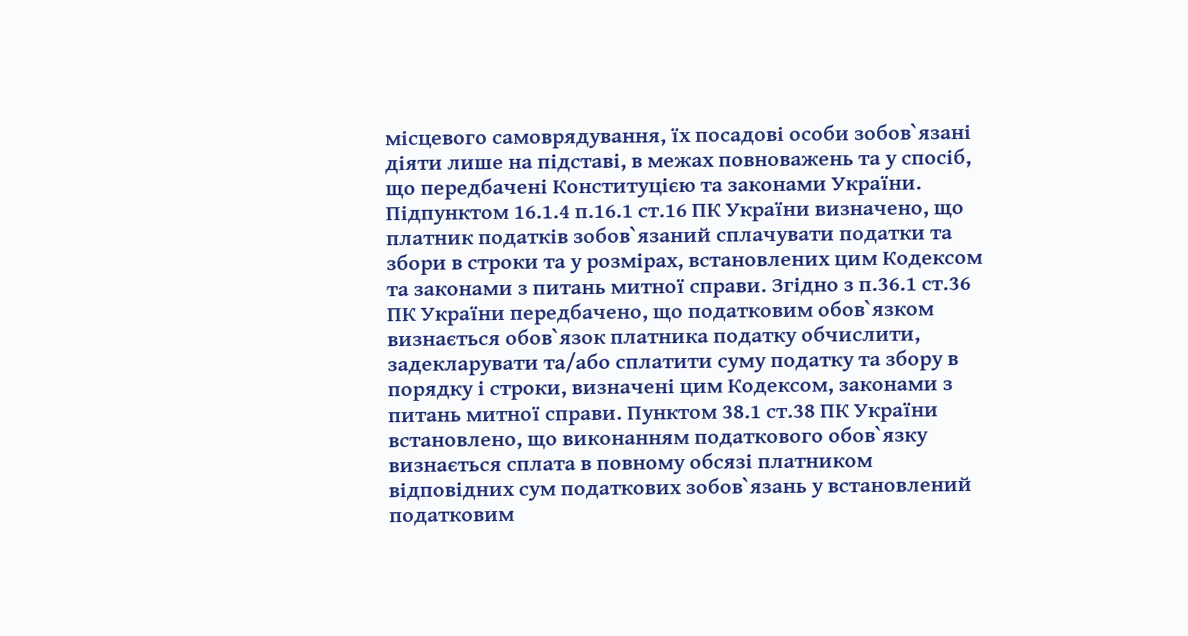місцевого самоврядування, їх посадові особи зобов`язані діяти лише на підставі, в межах повноважень та у спосіб, що передбачені Конституцією та законами України. Підпунктом 16.1.4 п.16.1 ст.16 ПК України визначено, що платник податків зобов`язаний сплачувати податки та збори в строки та у розмірах, встановлених цим Кодексом та законами з питань митної справи. Згідно з п.36.1 ст.36 ПК України передбачено, що податковим обов`язком визнається обов`язок платника податку обчислити, задекларувати та/або сплатити суму податку та збору в порядку і строки, визначені цим Кодексом, законами з питань митної справи. Пунктом 38.1 ст.38 ПК України встановлено, що виконанням податкового обов`язку визнається сплата в повному обсязі платником відповідних сум податкових зобов`язань у встановлений податковим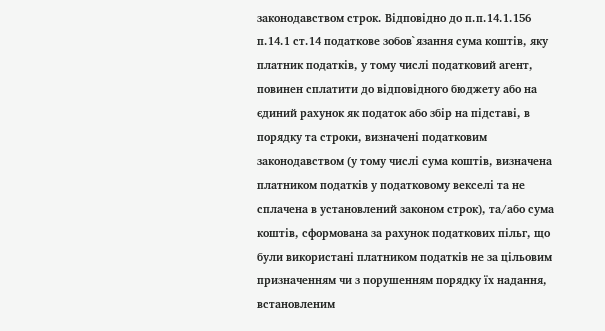законодавством строк. Відповідно до п.п.14.1.156 п.14.1 ст.14 податкове зобов`язання сума коштів, яку платник податків, у тому числі податковий агент, повинен сплатити до відповідного бюджету або на єдиний рахунок як податок або збір на підставі, в порядку та строки, визначені податковим законодавством (у тому числі сума коштів, визначена платником податків у податковому векселі та не сплачена в установлений законом строк), та/або сума коштів, сформована за рахунок податкових пільг, що були використані платником податків не за цільовим призначенням чи з порушенням порядку їх надання, встановленим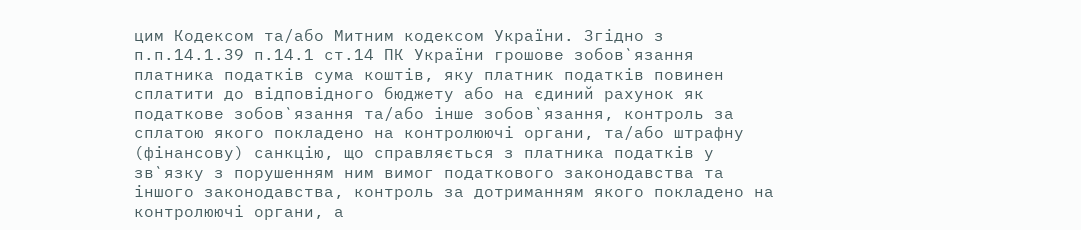цим Кодексом та/або Митним кодексом України. Згідно з п.п.14.1.39 п.14.1 ст.14 ПК України грошове зобов`язання платника податків сума коштів, яку платник податків повинен сплатити до відповідного бюджету або на єдиний рахунок як податкове зобов`язання та/або інше зобов`язання, контроль за сплатою якого покладено на контролюючі органи, та/або штрафну (фінансову) санкцію, що справляється з платника податків у зв`язку з порушенням ним вимог податкового законодавства та іншого законодавства, контроль за дотриманням якого покладено на контролюючі органи, а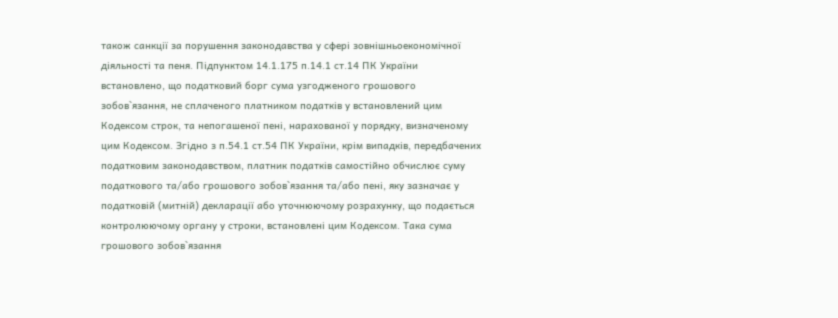також санкції за порушення законодавства у сфері зовнішньоекономічної діяльності та пеня. Підпунктом 14.1.175 п.14.1 ст.14 ПК України встановлено, що податковий борг сума узгодженого грошового зобов`язання, не сплаченого платником податків у встановлений цим Кодексом строк, та непогашеної пені, нарахованої у порядку, визначеному цим Кодексом. Згідно з п.54.1 ст.54 ПК України, крім випадків, передбачених податковим законодавством, платник податків самостійно обчислює суму податкового та/або грошового зобов`язання та/або пені, яку зазначає у податковій (митній) декларації або уточнюючому розрахунку, що подається контролюючому органу у строки, встановлені цим Кодексом. Така сума грошового зобов`язання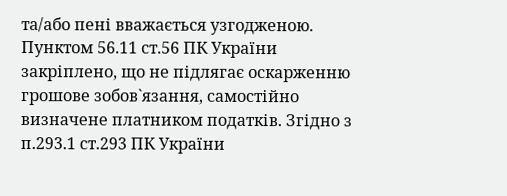та/або пені вважається узгодженою. Пунктом 56.11 ст.56 ПК України закріплено, що не підлягає оскарженню грошове зобов`язання, самостійно визначене платником податків. Згідно з п.293.1 ст.293 ПК України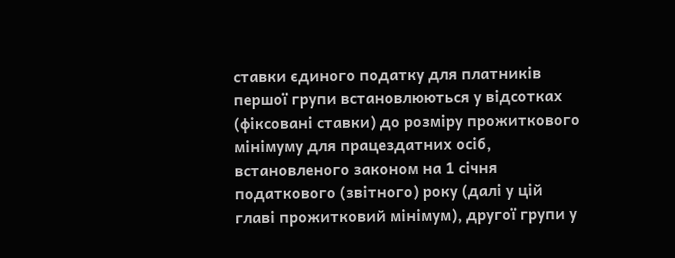ставки єдиного податку для платників першої групи встановлюються у відсотках (фіксовані ставки) до розміру прожиткового мінімуму для працездатних осіб, встановленого законом на 1 січня податкового (звітного) року (далі у цій главі прожитковий мінімум), другої групи у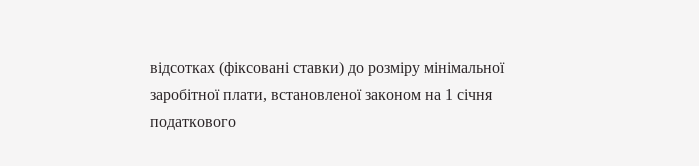відсотках (фіксовані ставки) до розміру мінімальної заробітної плати, встановленої законом на 1 січня податкового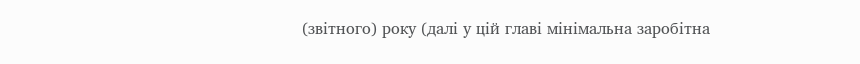(звітного) року (далі у цій главі мінімальна заробітна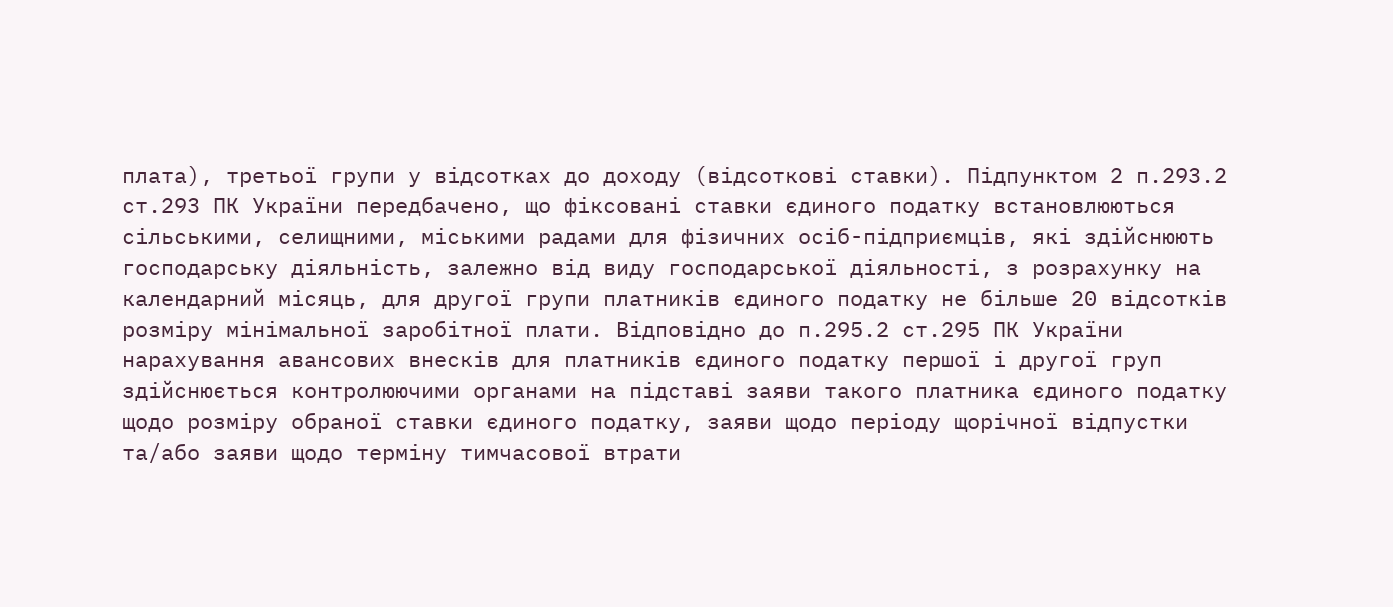плата), третьої групи у відсотках до доходу (відсоткові ставки). Підпунктом 2 п.293.2 ст.293 ПК України передбачено, що фіксовані ставки єдиного податку встановлюються сільськими, селищними, міськими радами для фізичних осіб-підприємців, які здійснюють господарську діяльність, залежно від виду господарської діяльності, з розрахунку на календарний місяць, для другої групи платників єдиного податку не більше 20 відсотків розміру мінімальної заробітної плати. Відповідно до п.295.2 ст.295 ПК України нарахування авансових внесків для платників єдиного податку першої і другої груп здійснюється контролюючими органами на підставі заяви такого платника єдиного податку щодо розміру обраної ставки єдиного податку, заяви щодо періоду щорічної відпустки та/або заяви щодо терміну тимчасової втрати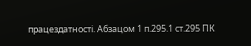працездатності. Абзацом 1 п.295.1 ст.295 ПК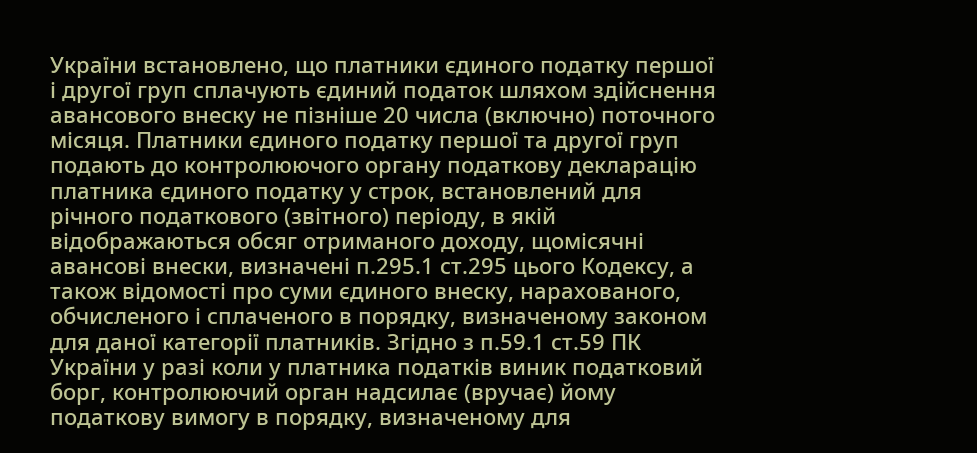України встановлено, що платники єдиного податку першої і другої груп сплачують єдиний податок шляхом здійснення авансового внеску не пізніше 20 числа (включно) поточного місяця. Платники єдиного податку першої та другої груп подають до контролюючого органу податкову декларацію платника єдиного податку у строк, встановлений для річного податкового (звітного) періоду, в якій відображаються обсяг отриманого доходу, щомісячні авансові внески, визначені п.295.1 ст.295 цього Кодексу, а також відомості про суми єдиного внеску, нарахованого, обчисленого і сплаченого в порядку, визначеному законом для даної категорії платників. Згідно з п.59.1 ст.59 ПК України у разі коли у платника податків виник податковий борг, контролюючий орган надсилає (вручає) йому податкову вимогу в порядку, визначеному для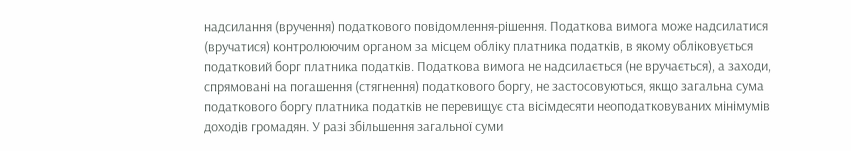надсилання (вручення) податкового повідомлення-рішення. Податкова вимога може надсилатися (вручатися) контролюючим органом за місцем обліку платника податків, в якому обліковується податковий борг платника податків. Податкова вимога не надсилається (не вручається), а заходи, спрямовані на погашення (стягнення) податкового боргу, не застосовуються, якщо загальна сума податкового боргу платника податків не перевищує ста вісімдесяти неоподатковуваних мінімумів доходів громадян. У разі збільшення загальної суми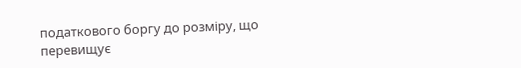податкового боргу до розміру, що перевищує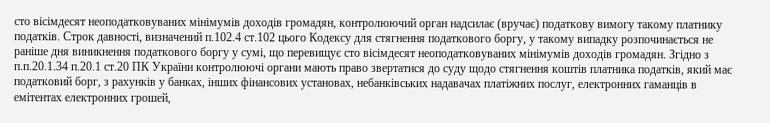сто вісімдесят неоподатковуваних мінімумів доходів громадян, контролюючий орган надсилає (вручає) податкову вимогу такому платнику податків. Строк давності, визначений п.102.4 ст.102 цього Кодексу для стягнення податкового боргу, у такому випадку розпочинається не раніше дня виникнення податкового боргу у сумі, що перевищує сто вісімдесят неоподатковуваних мінімумів доходів громадян. Згідно з п.п.20.1.34 п.20.1 ст.20 ПК України контролюючі органи мають право звертатися до суду щодо стягнення коштів платника податків, який має податковий борг, з рахунків у банках, інших фінансових установах, небанківських надавачах платіжних послуг, електронних гаманців в емітентах електронних грошей,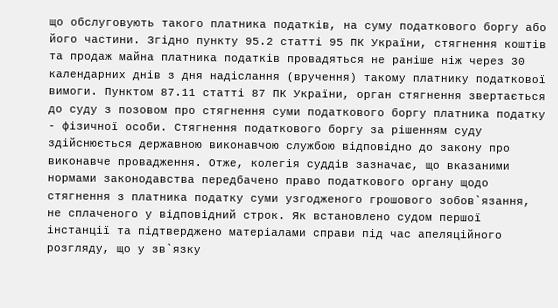що обслуговують такого платника податків, на суму податкового боргу або його частини. Згідно пункту 95.2 статті 95 ПК України, стягнення коштів та продаж майна платника податків провадяться не раніше ніж через 30 календарних днів з дня надіслання (вручення) такому платнику податкової вимоги. Пунктом 87.11 статті 87 ПК України, орган стягнення звертається до суду з позовом про стягнення суми податкового боргу платника податку - фізичної особи. Стягнення податкового боргу за рішенням суду здійснюється державною виконавчою службою відповідно до закону про виконавче провадження. Отже, колегія суддів зазначає, що вказаними нормами законодавства передбачено право податкового органу щодо стягнення з платника податку суми узгодженого грошового зобов`язання, не сплаченого у відповідний строк. Як встановлено судом першої інстанції та підтверджено матеріалами справи під час апеляційного розгляду, що у зв`язку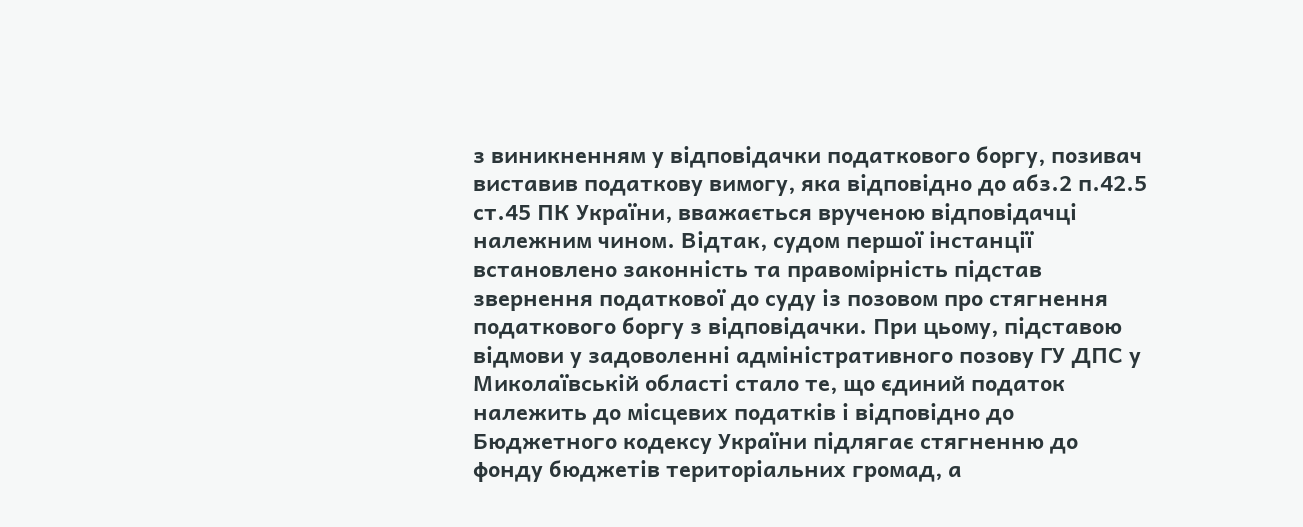з виникненням у відповідачки податкового боргу, позивач виставив податкову вимогу, яка відповідно до абз.2 п.42.5 ст.45 ПК України, вважається врученою відповідачці належним чином. Відтак, судом першої інстанції встановлено законність та правомірність підстав звернення податкової до суду із позовом про стягнення податкового боргу з відповідачки. При цьому, підставою відмови у задоволенні адміністративного позову ГУ ДПС у Миколаївській області стало те, що єдиний податок належить до місцевих податків і відповідно до Бюджетного кодексу України підлягає стягненню до фонду бюджетів територіальних громад, а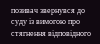позивач звернувся до суду із вимогою про стягнення відповідного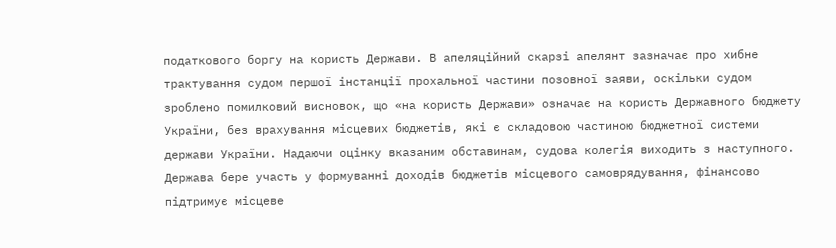податкового боргу на користь Держави. В апеляційний скарзі апелянт зазначає про хибне трактування судом першої інстанції прохальної частини позовної заяви, оскільки судом зроблено помилковий висновок, що «на користь Держави» означає на користь Державного бюджету України, без врахування місцевих бюджетів, які є складовою частиною бюджетної системи держави України. Надаючи оцінку вказаним обставинам, судова колегія виходить з наступного. Держава бере участь у формуванні доходів бюджетів місцевого самоврядування, фінансово підтримує місцеве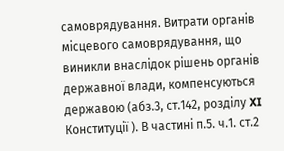самоврядування. Витрати органів місцевого самоврядування, що виникли внаслідок рішень органів державної влади, компенсуються державою (абз.3, ст.142, розділу XI Конституції ). В частині п.5. ч.1. ст.2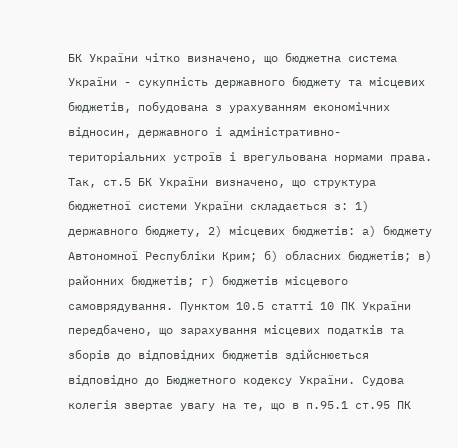БК України чітко визначено, що бюджетна система України - сукупність державного бюджету та місцевих бюджетів, побудована з урахуванням економічних відносин, державного і адміністративно- територіальних устроїв і врегульована нормами права. Так, ст.5 БК України визначено, що структура бюджетної системи України складається з: 1) державного бюджету, 2) місцевих бюджетів: а) бюджету Автономної Республіки Крим; б) обласних бюджетів; в) районних бюджетів; г) бюджетів місцевого самоврядування. Пунктом 10.5 статті 10 ПК України передбачено, що зарахування місцевих податків та зборів до відповідних бюджетів здійснюється відповідно до Бюджетного кодексу України. Судова колегія звертає увагу на те, що в п.95.1 ст.95 ПК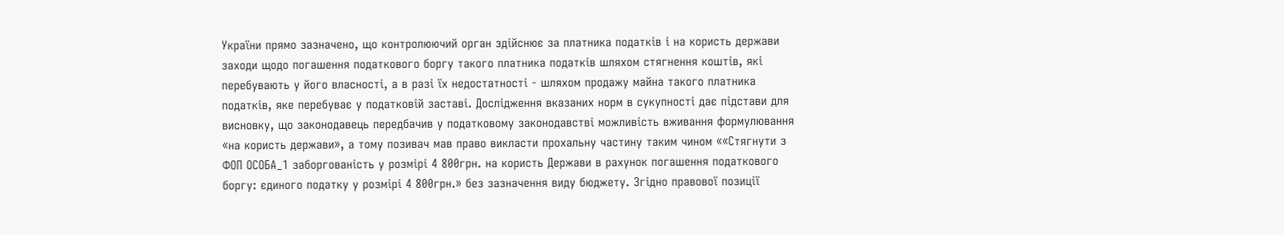України прямо зазначено, що контролюючий орган здійснює за платника податків і на користь держави заходи щодо погашення податкового боргу такого платника податків шляхом стягнення коштів, які перебувають у його власності, а в разі їх недостатності - шляхом продажу майна такого платника податків, яке перебуває у податковій заставі. Дослідження вказаних норм в сукупності дає підстави для висновку, що законодавець передбачив у податковому законодавстві можливість вживання формулювання «на користь держави», а тому позивач мав право викласти прохальну частину таким чином ««Стягнути з ФОП ОСОБА_1 заборгованість у розмірі 4 800грн. на користь Держави в рахунок погашення податкового боргу: єдиного податку у розмірі 4 800грн.» без зазначення виду бюджету. Згідно правової позиції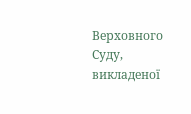Верховного Суду, викладеної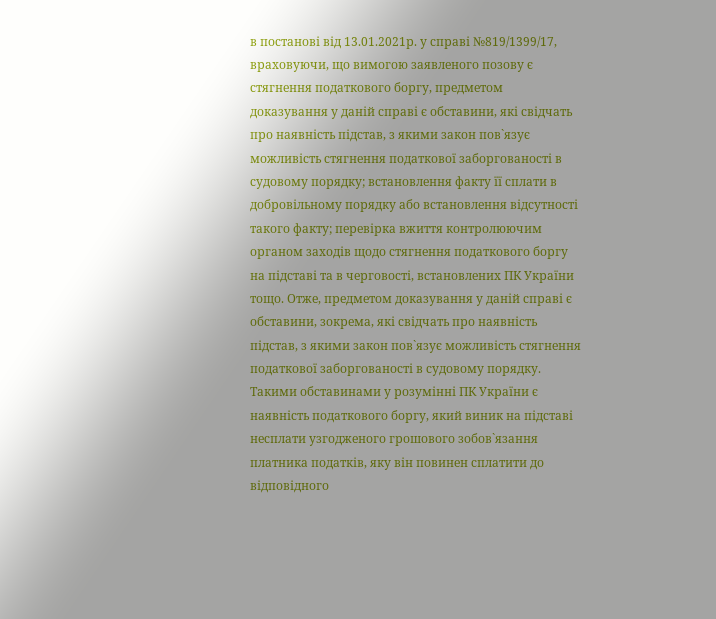в постанові від 13.01.2021р. у справі №819/1399/17, враховуючи, що вимогою заявленого позову є стягнення податкового боргу, предметом доказування у даній справі є обставини, які свідчать про наявність підстав, з якими закон пов`язує можливість стягнення податкової заборгованості в судовому порядку; встановлення факту її сплати в добровільному порядку або встановлення відсутності такого факту; перевірка вжиття контролюючим органом заходів щодо стягнення податкового боргу на підставі та в черговості, встановлених ПК України тощо. Отже, предметом доказування у даній справі є обставини, зокрема, які свідчать про наявність підстав, з якими закон пов`язує можливість стягнення податкової заборгованості в судовому порядку. Такими обставинами у розумінні ПК України є наявність податкового боргу, який виник на підставі несплати узгодженого грошового зобов`язання платника податків, яку він повинен сплатити до відповідного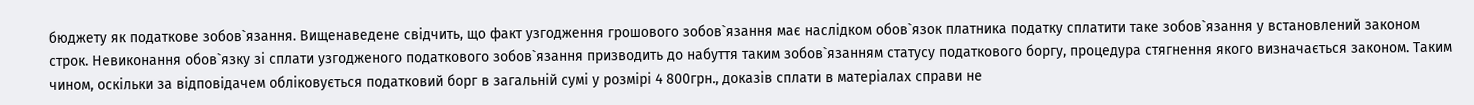бюджету як податкове зобов`язання. Вищенаведене свідчить, що факт узгодження грошового зобов`язання має наслідком обов`язок платника податку сплатити таке зобов`язання у встановлений законом строк. Невиконання обов`язку зі сплати узгодженого податкового зобов`язання призводить до набуття таким зобов`язанням статусу податкового боргу, процедура стягнення якого визначається законом. Таким чином, оскільки за відповідачем обліковується податковий борг в загальній сумі у розмірі 4 800грн., доказів сплати в матеріалах справи не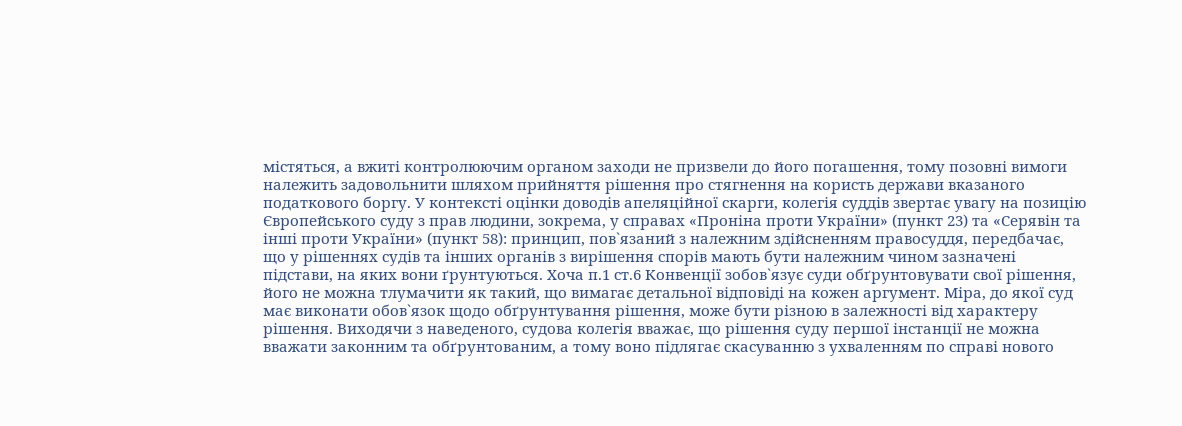містяться, а вжиті контролюючим органом заходи не призвели до його погашення, тому позовні вимоги належить задовольнити шляхом прийняття рішення про стягнення на користь держави вказаного податкового боргу. У контексті оцінки доводів апеляційної скарги, колегія суддів звертає увагу на позицію Європейського суду з прав людини, зокрема, у справах «Проніна проти України» (пункт 23) та «Серявін та інші проти України» (пункт 58): принцип, пов`язаний з належним здійсненням правосуддя, передбачає, що у рішеннях судів та інших органів з вирішення спорів мають бути належним чином зазначені підстави, на яких вони ґрунтуються. Хоча п.1 ст.6 Конвенції зобов`язує суди обґрунтовувати свої рішення, його не можна тлумачити як такий, що вимагає детальної відповіді на кожен аргумент. Міра, до якої суд має виконати обов`язок щодо обґрунтування рішення, може бути різною в залежності від характеру рішення. Виходячи з наведеного, судова колегія вважає, що рішення суду першої інстанції не можна вважати законним та обґрунтованим, а тому воно підлягає скасуванню з ухваленням по справі нового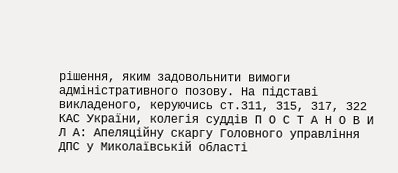рішення, яким задовольнити вимоги адміністративного позову. На підставі викладеного, керуючись ст.311, 315, 317, 322 КАС України, колегія суддів П О С Т А Н О В И Л А: Апеляційну скаргу Головного управління ДПС у Миколаївській області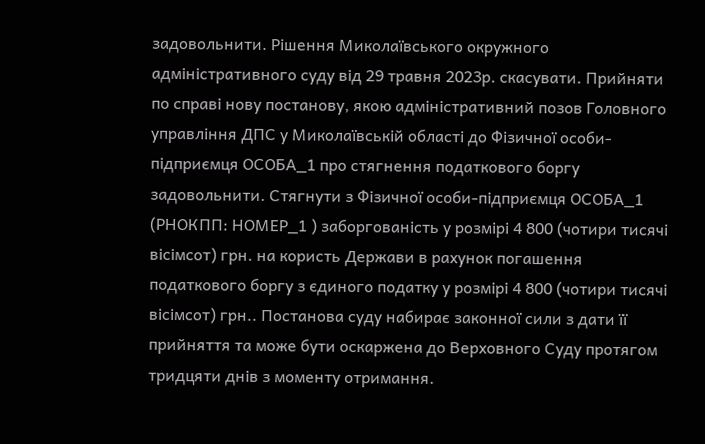задовольнити. Рішення Миколаївського окружного адміністративного суду від 29 травня 2023р. скасувати. Прийняти по справі нову постанову, якою адміністративний позов Головного управління ДПС у Миколаївській області до Фізичної особи-підприємця ОСОБА_1 про стягнення податкового боргу задовольнити. Стягнути з Фізичної особи-підприємця ОСОБА_1 (РНОКПП: НОМЕР_1 ) заборгованість у розмірі 4 800 (чотири тисячі вісімсот) грн. на користь Держави в рахунок погашення податкового боргу з єдиного податку у розмірі 4 800 (чотири тисячі вісімсот) грн.. Постанова суду набирає законної сили з дати її прийняття та може бути оскаржена до Верховного Суду протягом тридцяти днів з моменту отримання.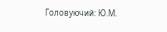Головуючий: Ю.М.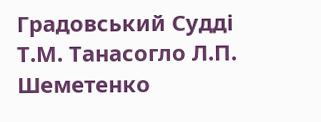Градовський Судді Т.М. Танасогло Л.П. Шеметенко